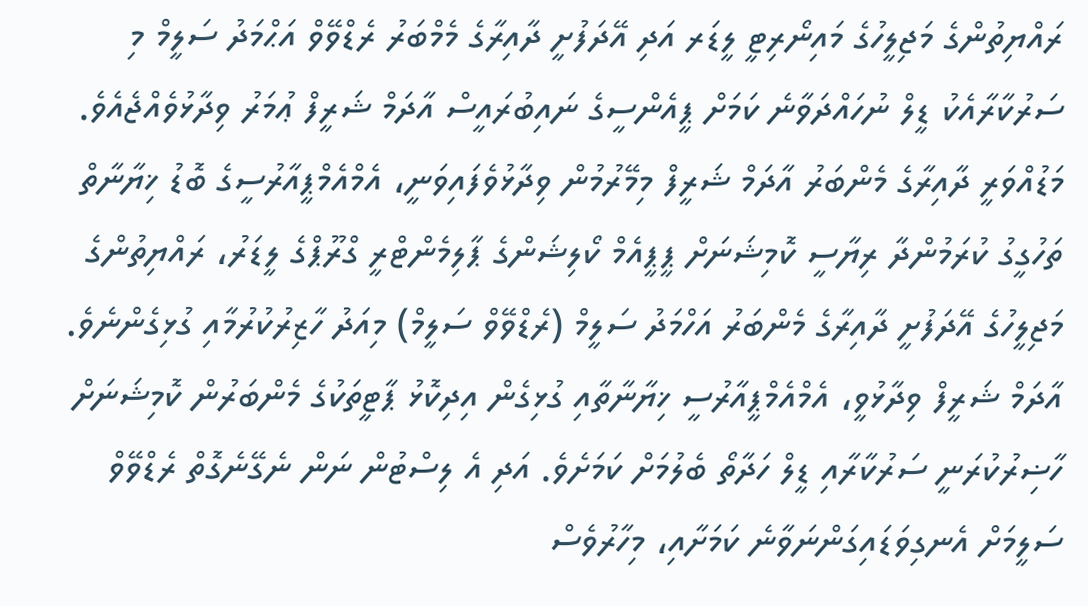ރައްޔިތުންގެ މަޖިލީހުގެ މައިނޯރިޓީ ލީޑަރ އަދި އޭދަފުށީ ދާއިރާގެ މެމްބަރު ރެޑްވޭވް އަޙްމަދު ސަލީމް މި ސަރުކާރާއެކު ޑީލް ނުހައްދަވާނެ ކަމަށް ޕީއެންސީގެ ނައިބުރައީސް އާދަމް ޝަރީފް ޢުމަރު ވިދާޅުވެއްޖެއެވެ.
މަޑުއްވަރީ ދާއިރާގެ މެންބަރު އާދަމް ޝަރީފް މިމޭރުމުން ވިދާޅުވެފައިވަނީ، އެމްއެމްޕީއާރުސީގެ ބޮޑު ޚިޔާނާތް ތަހުގީގު ކުރަމުންދާ ރިޔާސީ ކޮމިޝަނަށް ޕީޕީއެމް ކޯލިޝަންގެ ޕާލިމެންޓްރީ ގްރޫޕްގެ ލީޑަރު، ރައްޔިތުންގެ މަޖިލީހުގެ އޭދަފުށީ ދާއިރާގެ މެންބަރު އަހްމަދު ސަލީމް (ރެޑްވޭވް ސަލީމް) މިއަދު ހާޒިރުކުރުމާއި ގުޅިގެންނެވެ.
އާދަމް ޝަރީފް ވިދާޅުވީ، އެމްއެމްޕީއާރުސީ ޚިޔާނާތާއި ގުޅިގެން އިދިކޮޅު ޕާޓީތަކުގެ މެންބަރުން ކޮމިޝަނަށް ހާޟިރުކުރަނީ ސަރުކާރާއި ޑީލް ހަދާތޯ ބެލުމަށް ކަމަށެވެ. އަދި އެ ލިސްޓުން ނަން ނެގޭނެގޮތް ރެޑްވޭވް ސަލީމަށް އެނގިވަޑައިގަންނަވާނެ ކަމަށާއި، މިހާރުވެސް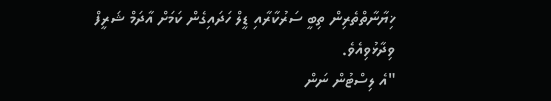ޚިޔާނާތްތެރިން ތިބީ ސަރުކާރާއި ޑީލް ހަދައިގެން ކަމަށް އާދަމް ޝަރީފް ވިދާޅުވިއެވެ.
"އެ ލިސްޓުން ނަން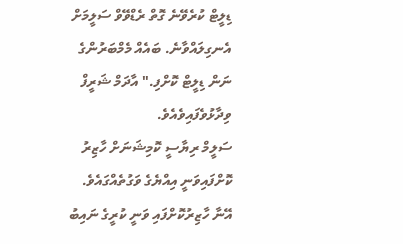ޑިލީޓް ކުރެވޭނެ ގޮތް ރެޑްވޭވް ސަލީމަށް އެނގިލައްވާނެ. ބައެއް މެމްބަރުންގެ ނަން ޑިލީޓް ކޮށްފި." އާދަމް ޝަރީފް ވިދާޅުވެފައިވެއެވެ.
ސަލީމް ރިޔާސީ ކޮމިޝަނަށް ހާޒިރު ކޮށްފައިވަނީ އިއްޔެގެ ވަގުތެއްގައެވެ. އޭނާ ހާޒިރުކޮށްފައި ވަނީ ކުރީގެ ނައިބު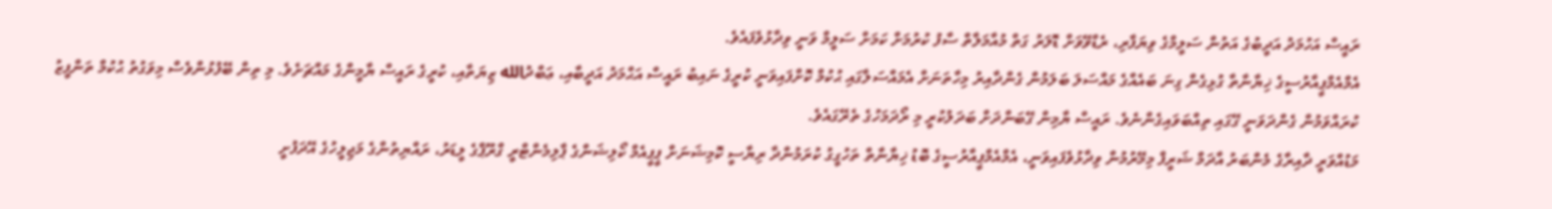ރައީސް އަހުމަދު އަދީބުގެ އަތުން ސަލީމްގެ ވިޔަފާރި، ރެޑްވޭވަށް ޑޮލަރު ގަތް މުއާމަލާތް ސާފު ކުރުމަށް ކަމަށް ސަލީމް ވަނީ ވިދާޅުވެފައެވެ.
އެމްއެމްޕީއާރުސީގެ ޚިޔާނާތާ ގުޅިގެން ގިނަ ބައެއްގެ މައްސަލަ ބަލަމުން ގެންދާއިރު މިހާތަނަށް އެމައްސަލާގައި ޙުކުމް ކޮށްފައިވަނީ ކުރީގެ ނައިބު ރައީސް އަޙްމަދު އަދީބާއި، ޢަބްދުالله ޒިޔަތާއި، ކުރީގެ ރައީސް ޔާމީންގެ މައްޗަށެވެ. މި ތިން ބޭފުޅުންވެސް މިވަގުތު ޙުކުމް ތަންފީޒު ކުރައްވަމުން ގެންދަވަނީ ގޭގައި ތިއްބަވައިގެންނެވެ. ރައީސް ޔާމިން ގޭބަންދަށް ބަދަލުކުރީ މި ރޯދަމަހުގެ ތެރޭގައެވެ.
މަޑުއްވަރީ ދާއިރާގެ މެންބަރު އާދަމް ޝަރީފް މިމޭރުމުން ވިދާޅުވެފައިވަނީ، އެމްއެމްޕީއާރުސީގެ ބޮޑު ޚިޔާނާތް ތަހުގީގު ކުރަމުންދާ ރިޔާސީ ކޮމިޝަނަށް ޕީޕީއެމް ކޯލިޝަންގެ ޕާލިމެންޓްރީ ގްރޫޕްގެ ލީޑަރު، ރައްޔިތުންގެ މަޖިލީހުގެ އޭދަފުށީ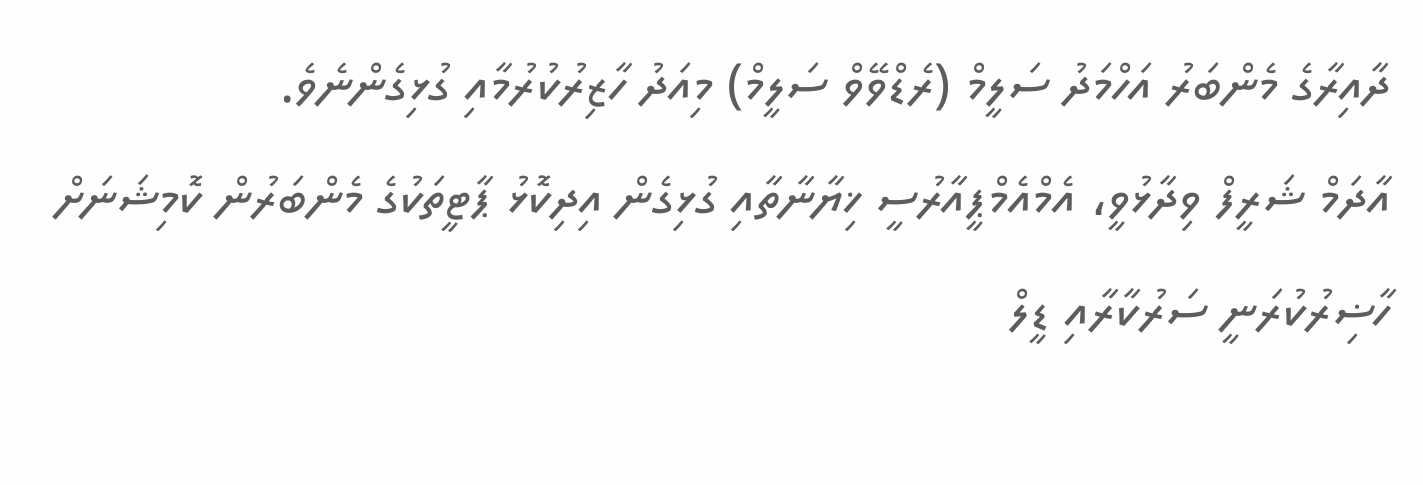ދާއިރާގެ މެންބަރު އަހްމަދު ސަލީމް (ރެޑްވޭވް ސަލީމް) މިއަދު ހާޒިރުކުރުމާއި ގުޅިގެންނެވެ.
އާދަމް ޝަރީފް ވިދާޅުވީ، އެމްއެމްޕީއާރުސީ ޚިޔާނާތާއި ގުޅިގެން އިދިކޮޅު ޕާޓީތަކުގެ މެންބަރުން ކޮމިޝަނަށް ހާޟިރުކުރަނީ ސަރުކާރާއި ޑީލް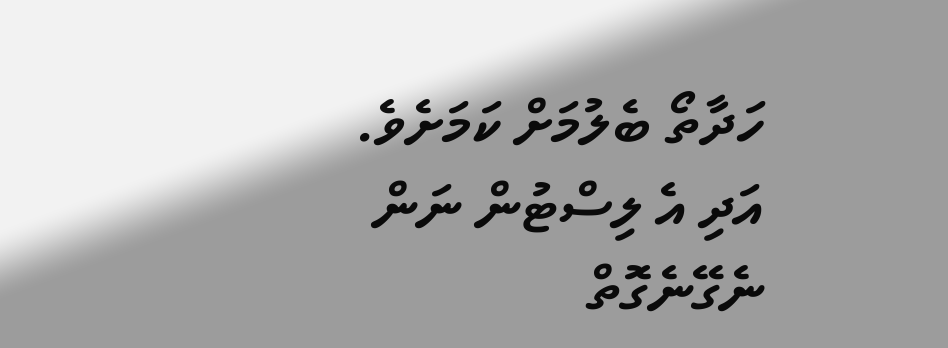ހަދާތޯ ބެލުމަށް ކަމަށެވެ. އަދި އެ ލިސްޓުން ނަން ނެގޭނެގޮތް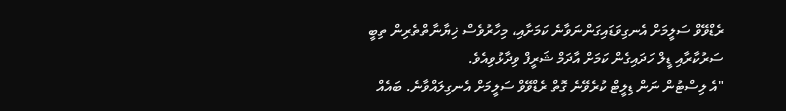ރެޑްވޭވް ސަލީމަށް އެނގިވަޑައިގަންނަވާނެ ކަމަށާއި، މިހާރުވެސް ޚިޔާނާތްތެރިން ތިބީ ސަރުކާރާއި ޑީލް ހަދައިގެން ކަމަށް އާދަމް ޝަރީފް ވިދާޅުވިއެވެ.
"އެ ލިސްޓުން ނަން ޑިލީޓް ކުރެވޭނެ ގޮތް ރެޑްވޭވް ސަލީމަށް އެނގިލައްވާނެ. ބައެއް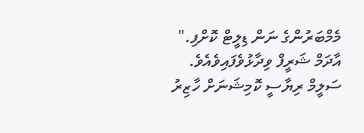މެމްބަރުންގެ ނަން ޑިލީޓް ކޮށްފި." އާދަމް ޝަރީފް ވިދާޅުވެފައިވެއެވެ.
ސަލީމް ރިޔާސީ ކޮމިޝަނަށް ހާޒިރު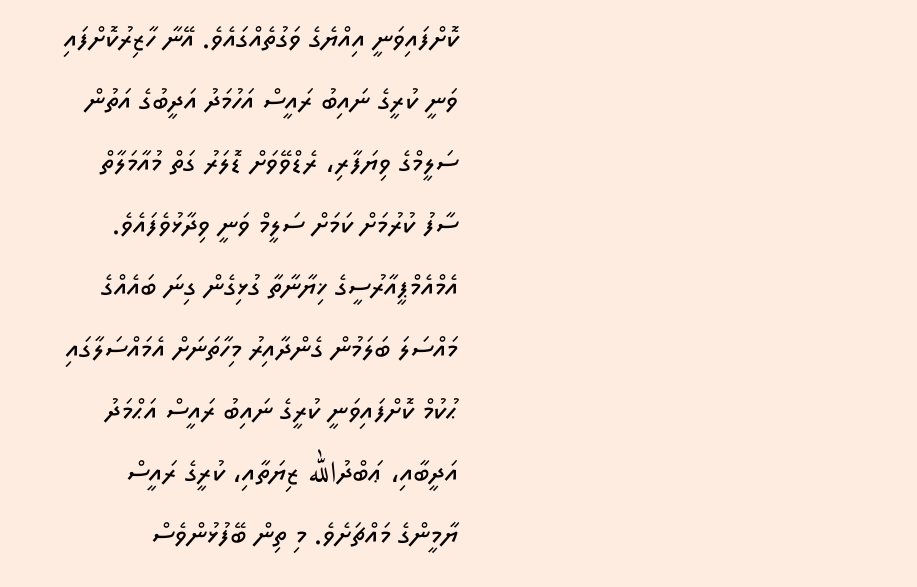ކޮށްފައިވަނީ އިއްޔެގެ ވަގުތެއްގައެވެ. އޭނާ ހާޒިރުކޮށްފައި ވަނީ ކުރީގެ ނައިބު ރައީސް އަހުމަދު އަދީބުގެ އަތުން ސަލީމްގެ ވިޔަފާރި، ރެޑްވޭވަށް ޑޮލަރު ގަތް މުއާމަލާތް ސާފު ކުރުމަށް ކަމަށް ސަލީމް ވަނީ ވިދާޅުވެފައެވެ.
އެމްއެމްޕީއާރުސީގެ ޚިޔާނާތާ ގުޅިގެން ގިނަ ބައެއްގެ މައްސަލަ ބަލަމުން ގެންދާއިރު މިހާތަނަށް އެމައްސަލާގައި ޙުކުމް ކޮށްފައިވަނީ ކުރީގެ ނައިބު ރައީސް އަޙްމަދު އަދީބާއި، ޢަބްދުالله ޒިޔަތާއި، ކުރީގެ ރައީސް ޔާމީންގެ މައްޗަށެވެ. މި ތިން ބޭފުޅުންވެސް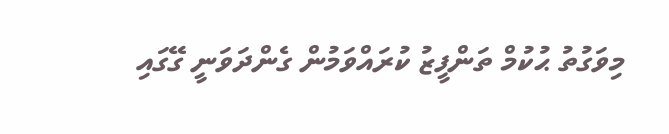މިވަގުތު ޙުކުމް ތަންފީޒު ކުރައްވަމުން ގެންދަވަނީ ގޭގައި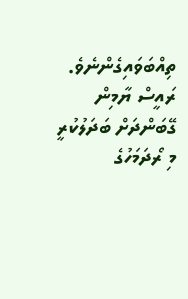ތިއްބަވައިގެންނެވެ. ރައީސް ޔާމިން ގޭބަންދަށް ބަދަލުކުރީ މި ރޯދަމަހުގެ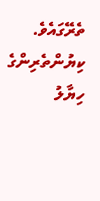ތެރޭގައެވެ.
ކިޔުންތެރިންގެ ހިޔާލު